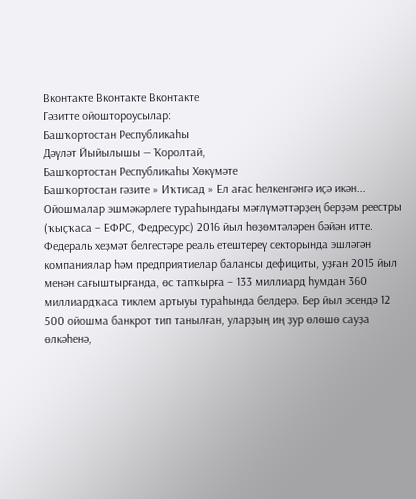Вконтакте Вконтакте Вконтакте
Гәзитте ойоштороусылар:
Башҡортостан Республикаһы
Дәүләт Йыйылышы — Ҡоролтай,
Башҡортостан Республикаһы Хөкүмәте
Башҡортостан гәзите » Иҡтисад » Ел ағас һелкенгәнгә иҫә икән...
Ойошмалар эшмәкәрлеге тураһындағы мәғлүмәттәрҙең берҙәм реестры (ҡыҫҡаса – ЕФРС, Федресурс) 2016 йыл һөҙөмтәләрен бәйән итте. Федераль хеҙмәт белгестәре реаль етештереү секторында эшләгән компаниялар һәм предприятиелар балансы дефициты, уҙған 2015 йыл менән сағыштырғанда, өс тапҡырға – 133 миллиард һумдан 360 миллиардҡаса тиклем артыуы тураһында белдерә. Бер йыл эсендә 12 500 ойошма банкрот тип танылған, уларҙың иң ҙур өлөшө сауҙа өлкәһенә,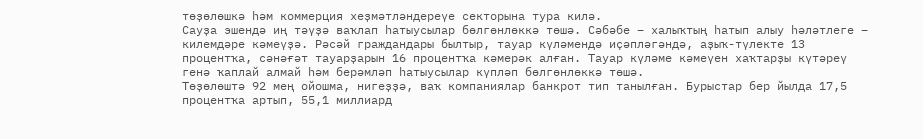төҙөлөшкә һәм коммерция хеҙмәтләндереүе секторына тура килә.
Сауҙа эшендә иң тәүҙә ваҡлап һатыусылар бөлгөнлөккә төшә. Сәбәбе – халыҡтың һатып алыу һәләтлеге – килемдәре кәмеүҙә. Рәсәй граждандары былтыр, тауар күләмендә иҫәпләгәндә, аҙыҡ-түлекте 13 процентҡа, сәнәғәт тауарҙарын 16 процентҡа кәмерәк алған. Тауар күләме кәмеүен хаҡтарҙы күтәреү генә ҡаплай алмай һәм берәмләп һатыусылар күпләп бөлгөнлөккә төшә.
Төҙөлөштә 92 мең ойошма, нигеҙҙә, ваҡ компаниялар банкрот тип танылған. Бурыстар бер йылда 17,5 процентҡа артып, 55,1 миллиард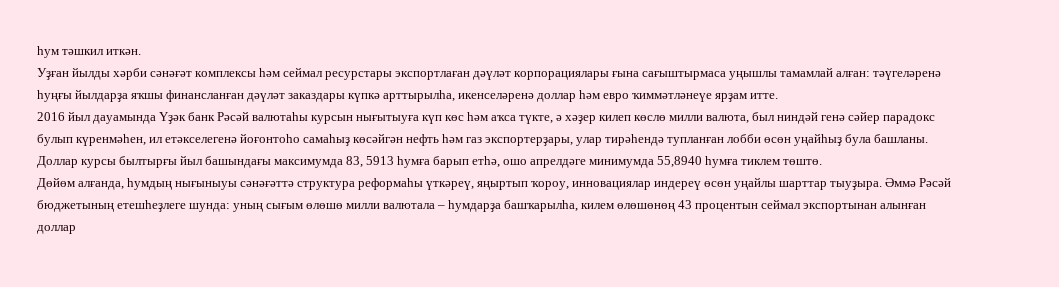һум тәшкил иткән.
Уҙған йылды хәрби сәнәғәт комплексы һәм сеймал ресурстары экспортлаған дәүләт корпорациялары ғына сағыштырмаса уңышлы тамамлай алған: тәүгеләренә һуңғы йылдарҙа яҡшы финансланған дәүләт заказдары күпкә арттырылһа, икенселәренә доллар һәм евро ҡиммәтләнеүе ярҙам итте.
2016 йыл дауамында Үҙәк банк Рәсәй валютаһы курсын нығытыуға күп көс һәм аҡса түкте, ә хәҙер килеп көслө милли валюта, был ниндәй генә сәйер парадокс булып күренмәһен, ил етәкселегенә йоғонтоһо самаһыҙ көсәйгән нефть һәм газ экспортерҙары, улар тирәһендә тупланған лобби өсөн уңайһыҙ була башланы. Доллар курсы былтырғы йыл башындағы максимумда 83, 5913 һумға барып етһә, ошо апрелдәге минимумда 55,8940 һумға тиклем төштө.
Дөйөм алғанда, һумдың нығыныуы сәнәғәттә структура реформаһы үткәреү, яңыртып ҡороу, инновациялар индереү өсөн уңайлы шарттар тыуҙыра. Әммә Рәсәй бюджетының етешһеҙлеге шунда: уның сығым өлөшө милли валютала – һумдарҙа башҡарылһа, килем өлөшөнөң 43 процентын сеймал экспортынан алынған доллар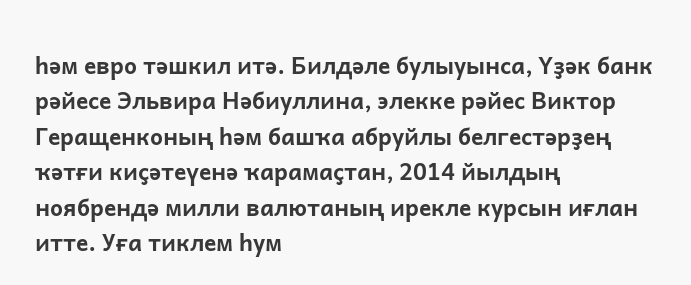һәм евро тәшкил итә. Билдәле булыуынса, Үҙәк банк рәйесе Эльвира Нәбиуллина, элекке рәйес Виктор Геращенконың һәм башҡа абруйлы белгестәрҙең ҡәтғи киҫәтеүенә ҡарамаҫтан, 2014 йылдың ноябрендә милли валютаның ирекле курсын иғлан итте. Уға тиклем һум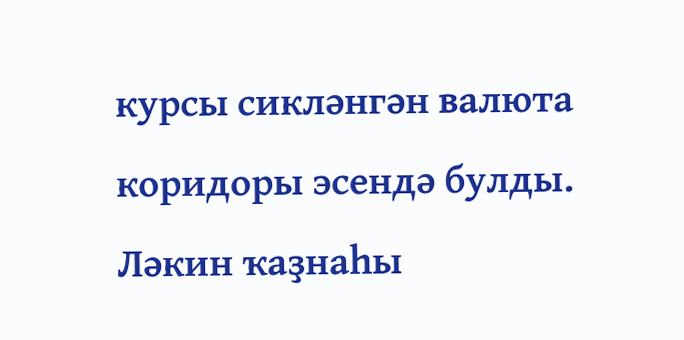курсы сикләнгән валюта коридоры эсендә булды. Ләкин ҡаҙнаһы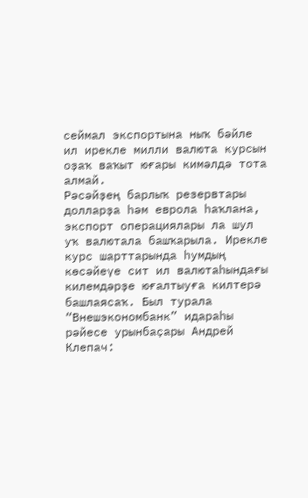сеймал экспортына ныҡ бәйле ил ирекле милли валюта курсын оҙаҡ ваҡыт юғары кимәлдә тота алмай.
Рәсәйҙең барлыҡ резервтары долларҙа һәм еврола һаҡлана, экспорт операциялары ла шул уҡ валютала башҡарыла. Ирекле курс шарттарында һумдың көсәйеүе сит ил валютаһындағы килемдәрҙе юғалтыуға килтерә башлаясаҡ. Был турала “Внешэкономбанк” идараһы рәйесе урынбаҫары Андрей Клепач: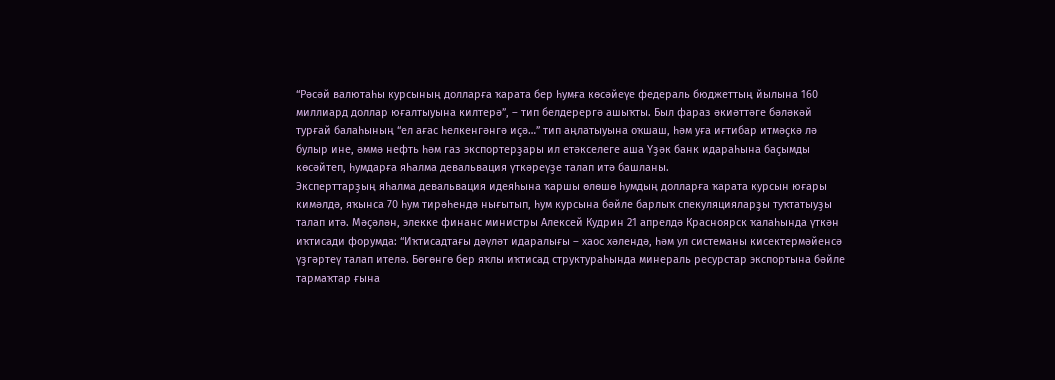“Рәсәй валютаһы курсының долларға ҡарата бер һумға көсәйеүе федераль бюджеттың йылына 160 миллиард доллар юғалтыуына килтерә”, – тип белдерергә ашыҡты. Был фараз әкиәттәге бәләкәй турғай балаһының “ел ағас һелкенгәнгә иҫә…” тип аңлатыуына оҡшаш, һәм уға иғтибар итмәҫкә лә булыр ине, әммә нефть һәм газ экспортерҙары ил етәкселеге аша Үҙәк банк идараһына баҫымды көсәйтеп, һумдарға яһалма девальвация үткәреүҙе талап итә башланы.
Эксперттарҙың яһалма девальвация идеяһына ҡаршы өлөшө һумдың долларға ҡарата курсын юғары кимәлдә, яҡынса 70 һум тирәһендә нығытып, һум курсына бәйле барлыҡ спекуляцияларҙы туҡтатыуҙы талап итә. Мәҫәлән, элекке финанс министры Алексей Кудрин 21 апрелдә Красноярск ҡалаһында үткән иҡтисади форумда: “Иҡтисадтағы дәүләт идаралығы – хаос хәлендә, һәм ул системаны кисектермәйенсә үҙгәртеү талап ителә. Бөгөнгө бер яҡлы иҡтисад структураһында минераль ресурстар экспортына бәйле тармаҡтар ғына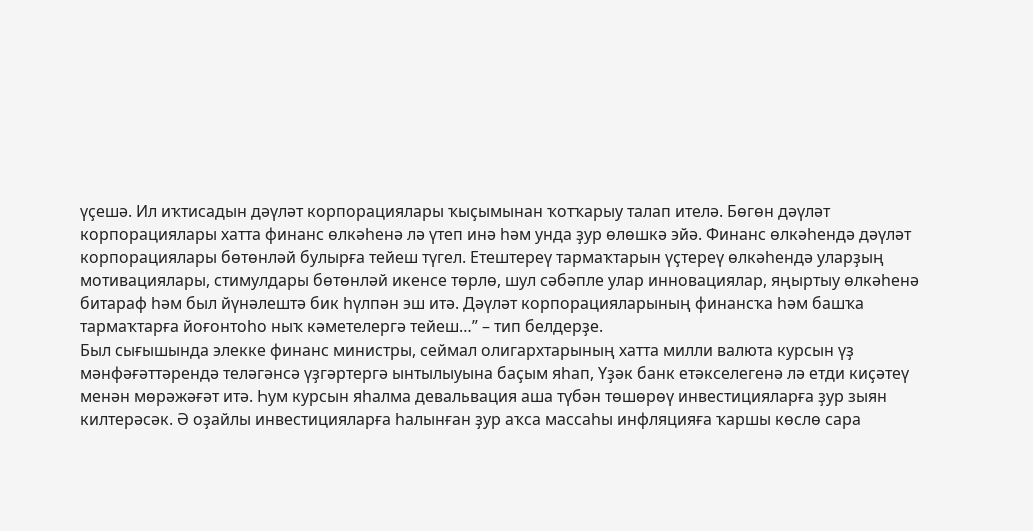үҫешә. Ил иҡтисадын дәүләт корпорациялары ҡыҫымынан ҡотҡарыу талап ителә. Бөгөн дәүләт корпорациялары хатта финанс өлкәһенә лә үтеп инә һәм унда ҙур өлөшкә эйә. Финанс өлкәһендә дәүләт корпорациялары бөтөнләй булырға тейеш түгел. Етештереү тармаҡтарын үҫтереү өлкәһендә уларҙың мотивациялары, стимулдары бөтөнләй икенсе төрлө, шул сәбәпле улар инновациялар, яңыртыу өлкәһенә битараф һәм был йүнәлештә бик һүлпән эш итә. Дәүләт корпорацияларының финансҡа һәм башҡа тармаҡтарға йоғонтоһо ныҡ кәметелергә тейеш…” – тип белдерҙе.
Был сығышында элекке финанс министры, сеймал олигархтарының хатта милли валюта курсын үҙ мәнфәғәттәрендә теләгәнсә үҙгәртергә ынтылыуына баҫым яһап, Үҙәк банк етәкселегенә лә етди киҫәтеү менән мөрәжәғәт итә. Һум курсын яһалма девальвация аша түбән төшөрөү инвестицияларға ҙур зыян килтерәсәк. Ә оҙайлы инвестицияларға һалынған ҙур аҡса массаһы инфляцияға ҡаршы көслө сара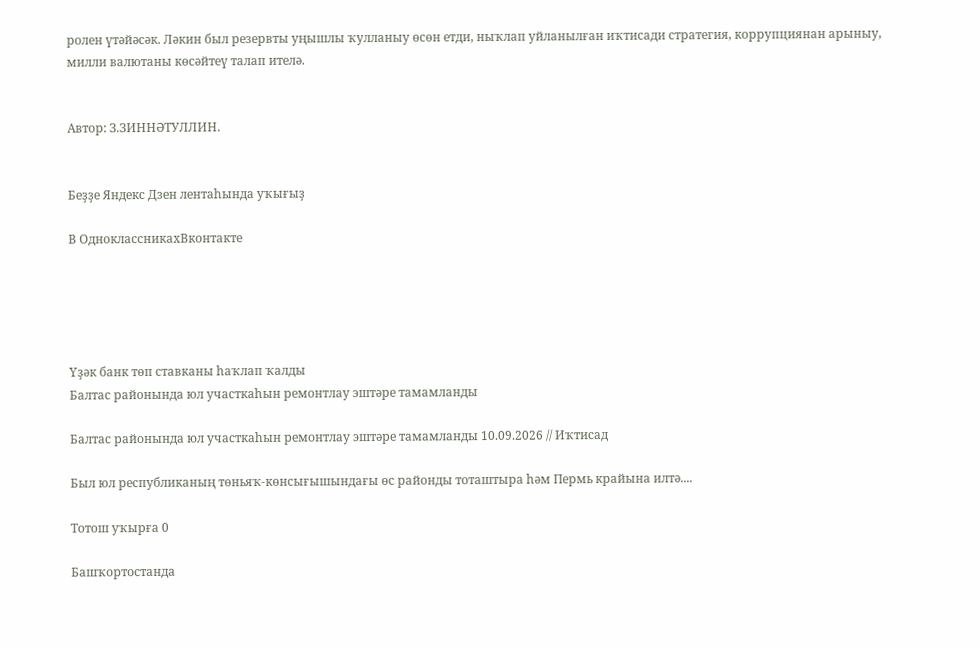ролен үтәйәсәк. Ләкин был резервты уңышлы ҡулланыу өсөн етди, ныҡлап уйланылған иҡтисади стратегия, коррупциянан арыныу, милли валютаны көсәйтеү талап ителә.


Автор: З.ЗИННӘТУЛЛИН.


Беҙҙе Яндекс Дзен лентаһында уҡығыҙ

В ОдноклассникахВконтакте





Үҙәк банк төп ставканы һаҡлап ҡалды
Балтас районында юл участкаһын ремонтлау эштәре тамамланды

Балтас районында юл участкаһын ремонтлау эштәре тамамланды 10.09.2026 // Иҡтисад

Был юл республиканың төньяҡ-көнсығышындағы өс районды тоташтыра һәм Пермь крайына илтә....

Тотош уҡырға 0

Башҡортостанда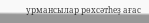урмансылар рөхсәтһеҙ ағас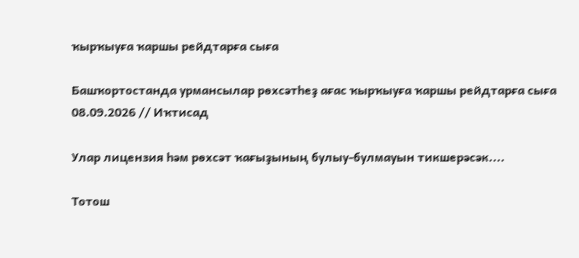ҡырҡыуға ҡаршы рейдтарға сыға

Башҡортостанда урмансылар рөхсәтһеҙ ағас ҡырҡыуға ҡаршы рейдтарға сыға 08.09.2026 // Иҡтисад

Улар лицензия һәм рөхсәт ҡағыҙының булыу-булмауын тикшерәсәк....

Тотош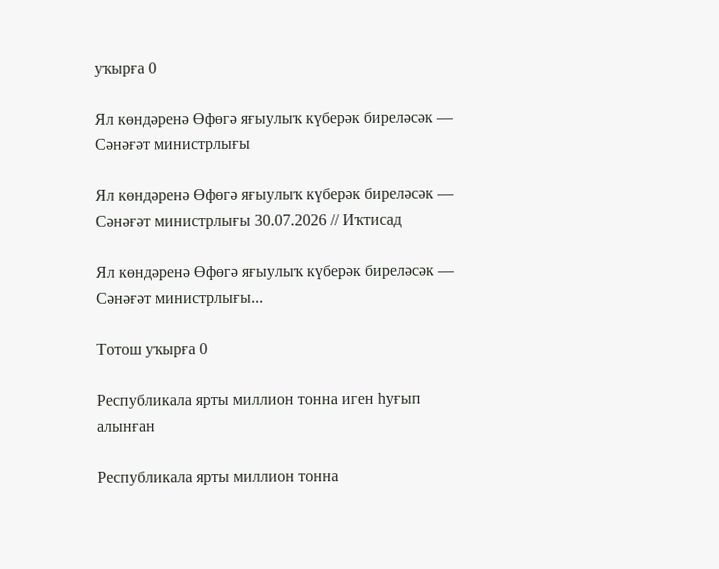уҡырға 0

Ял көндәренә Өфөгә яғыулыҡ күберәк биреләсәк — Сәнәғәт министрлығы

Ял көндәренә Өфөгә яғыулыҡ күберәк биреләсәк — Сәнәғәт министрлығы 30.07.2026 // Иҡтисад

Ял көндәренә Өфөгә яғыулыҡ күберәк биреләсәк — Сәнәғәт министрлығы...

Тотош уҡырға 0

Республикала ярты миллион тонна иген һуғып алынған

Республикала ярты миллион тонна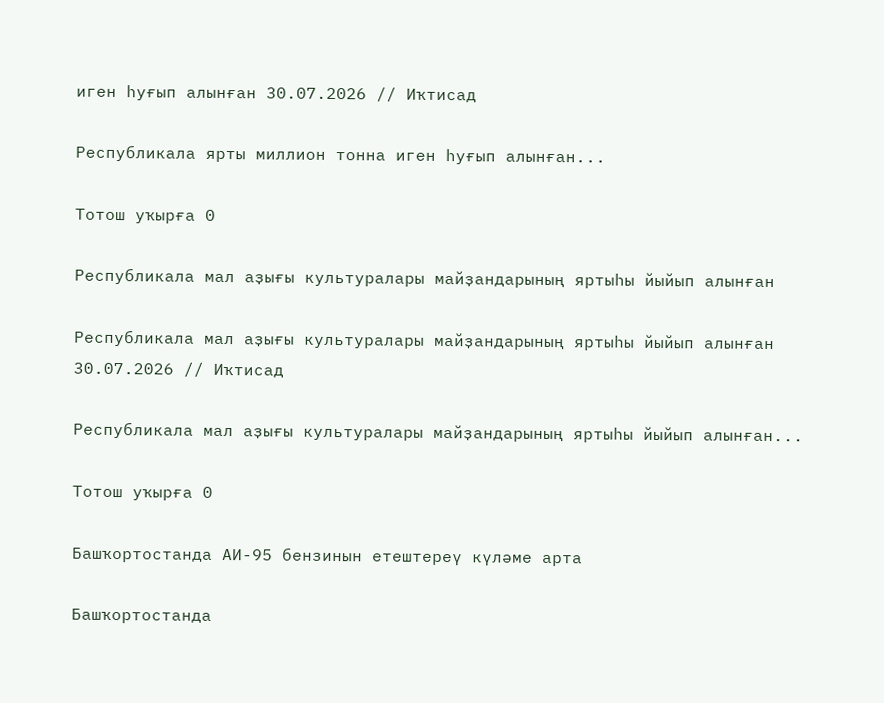иген һуғып алынған 30.07.2026 // Иҡтисад

Республикала ярты миллион тонна иген һуғып алынған...

Тотош уҡырға 0

Республикала мал аҙығы культуралары майҙандарының яртыһы йыйып алынған

Республикала мал аҙығы культуралары майҙандарының яртыһы йыйып алынған 30.07.2026 // Иҡтисад

Республикала мал аҙығы культуралары майҙандарының яртыһы йыйып алынған...

Тотош уҡырға 0

Башҡортостанда АИ-95 бензинын етештереү күләме арта

Башҡортостанда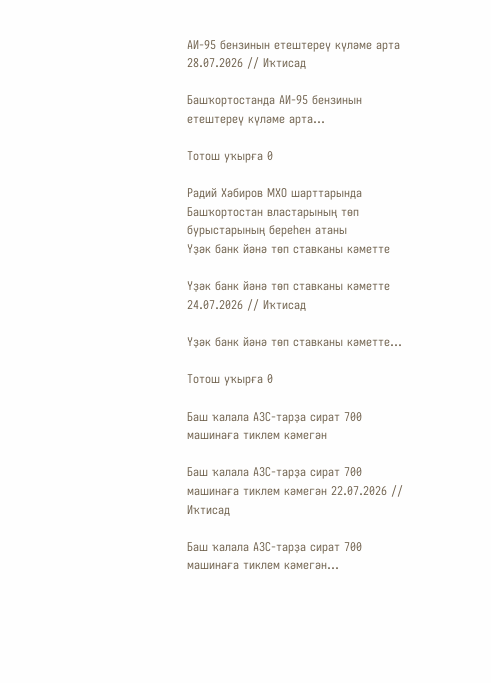АИ-95 бензинын етештереү күләме арта 28.07.2026 // Иҡтисад

Башҡортостанда АИ-95 бензинын етештереү күләме арта...

Тотош уҡырға 0

Радий Хәбиров МХО шарттарында Башҡортостан властарының төп бурыстарының береһен атаны
Үҙәк банк йәнә төп ставканы кәметте

Үҙәк банк йәнә төп ставканы кәметте 24.07.2026 // Иҡтисад

Үҙәк банк йәнә төп ставканы кәметте...

Тотош уҡырға 0

Баш ҡалала АЗС-тарҙа сират 700 машинаға тиклем кәмегән

Баш ҡалала АЗС-тарҙа сират 700 машинаға тиклем кәмегән 22.07.2026 // Иҡтисад

Баш ҡалала АЗС-тарҙа сират 700 машинаға тиклем кәмегән...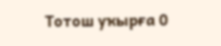Тотош уҡырға 0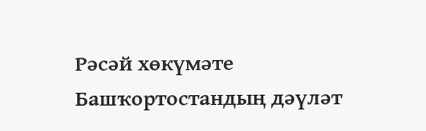Рәсәй хөкүмәте Башҡортостандың дәүләт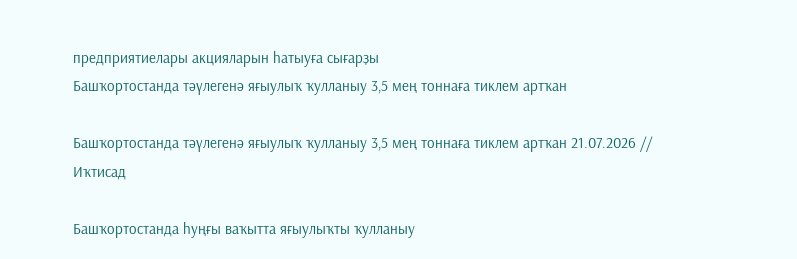предприятиелары акцияларын һатыуға сығарҙы
Башҡортостанда тәүлегенә яғыулыҡ ҡулланыу 3,5 мең тоннаға тиклем артҡан

Башҡортостанда тәүлегенә яғыулыҡ ҡулланыу 3,5 мең тоннаға тиклем артҡан 21.07.2026 // Иҡтисад

Башҡортостанда һуңғы ваҡытта яғыулыҡты ҡулланыу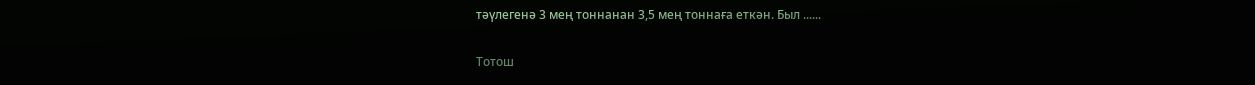тәүлегенә 3 мең тоннанан 3,5 мең тоннаға еткән. Был ......

Тотош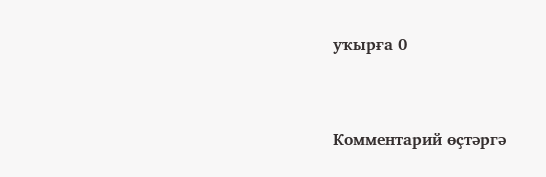уҡырға 0


Комментарий өҫтәргә